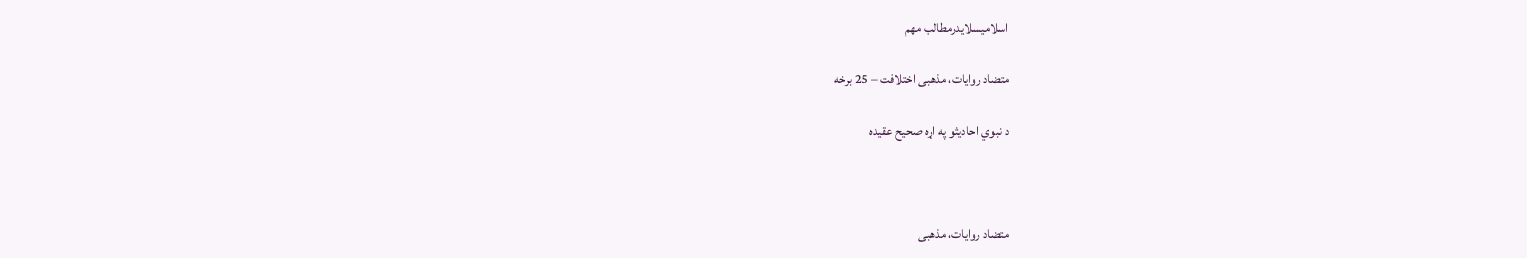اسلامیسلایدرمطالب مهم

متضاد روایات، مذهبی اختلافت – 25 برخه

د نبوي احاديثو په اړہ صحيح عقيده



متضاد روایات، مذهبی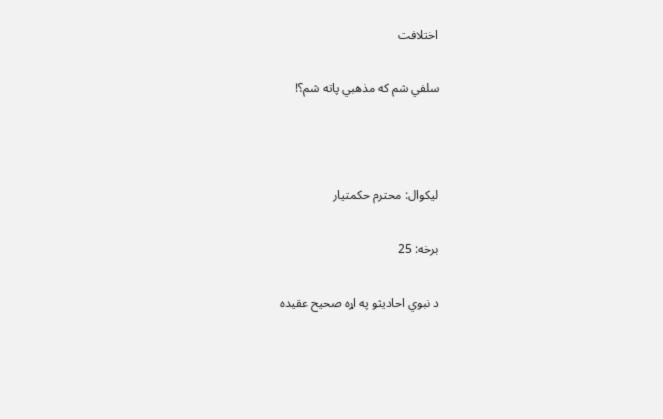اختلافت

سلفي شم که مذهبي پاته شم؟!



لیکوال: محترم حکمتیار

برخه: 25

د نبوي احاديثو په اړہ صحيح عقيده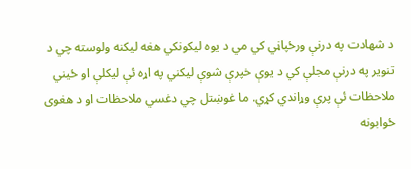د شهادت په درنې ورځپاڼي كي مي د يوه ليكونكي هغه ليكنه ولوسته چي د تنوير په درنې مجلې كي د يوې خپرې شوې ليكني په اړہ ئې ليكلې او ځيني ملاحظات ئې پرې وړاندي كړي. ما غوښتل چي دغسي ملاحظات او د هغوى ځوابونه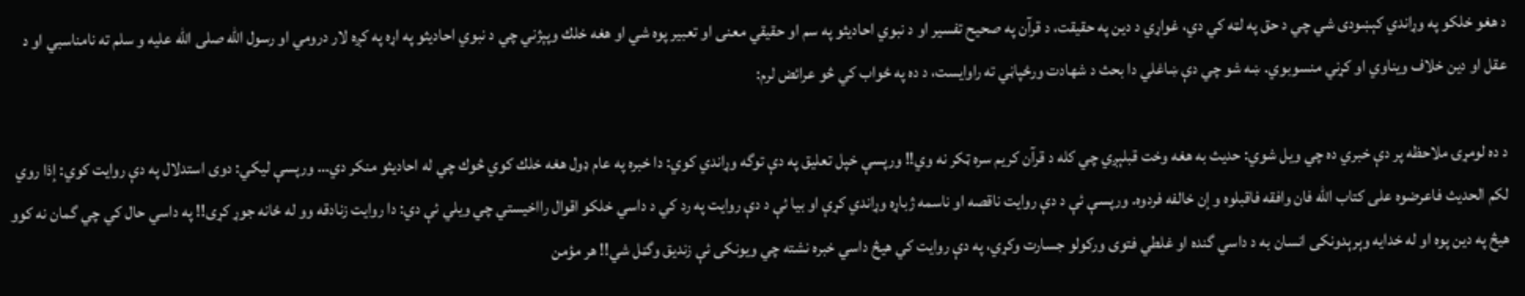د هغو خلكو په وړاندي كېښودى شي چي د حق په لټه كي دي، غواړي د دين په حقيقت، د قرآن په صحيح تفسير او د نبوي احاديثو په سم او حقيقي معنى او تعبير پوه شي او هغه خلك وپېژني چي د نبوي احاديثو په اړہ په كږہ لار درومي او رسول الله صلى الله عليه و سلم ته نامناسبي او د عقل او دين خلاف ويناوي او كړني منسوبوي. ښه شو چي دې ښاغلي دا بحث د شهادت ورځپاڼي ته راوايست، د ده په ځواب كي څو عرائض لرم:

د ده لومړۍ ملاحظه پر دې خبري ده چي ويل شوي: حديث به هغه وخت قبلېږي چي كله د قرآن كريم سره ټكر نه وي!! ورپسې خپل تعليق په دې توگه وړاندي كوي: دا خبره په عام ډول هغه خلك كوي څوك چي له احاديثو منكر دي… ورپسې ليكي: دوى استدلال په دې روايت كوي: إذا روي لكم الحديث فاعرضوه على كتاب الله فان وافقه فاقبلوه و إن خالفه فردوه. ورپسې ئې د دې روايت ناقصه او ناسمه ژباړہ وړاندي كړې او بيا ئې د دې روايت په رد كي د داسي خلكو اقوال رااخيستي چي ويلي ئې دي: دا روايت زنادقه وو له ځانه جوړ كړى!! په داسي حال كي چي گمان نه كوو هيڅ په دين پوه او له خدايه وېرېدونكى انسان به د داسي گنده او غلطي فتوى وركولو جسارت وكړي، په دې روايت كي هيڅ داسي خبره نشته چي ويونكى ئې زنديق وگڼل شي!! هر مؤمن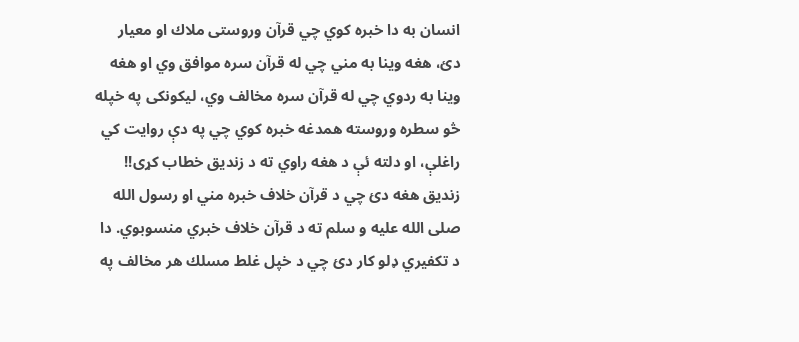انسان به دا خبره كوي چي قرآن وروستى ملاك او معيار دئ، هغه وينا به مني چي له قرآن سره موافق وي او هغه وينا به ردوي چي له قرآن سره مخالف وي، ليكونكى په خپله څو سطره وروسته همدغه خبره كوي چي په دې روايت كي راغلې، او دلته ئې د هغه راوي ته د زنديق خطاب كړى!! زنديق هغه دئ چي د قرآن خلاف خبره مني او رسول الله صلى الله عليه و سلم ته د قرآن خلاف خبري منسوبوي. دا د تكفيري ډلو كار دئ چي د خپل غلط مسلك هر مخالف په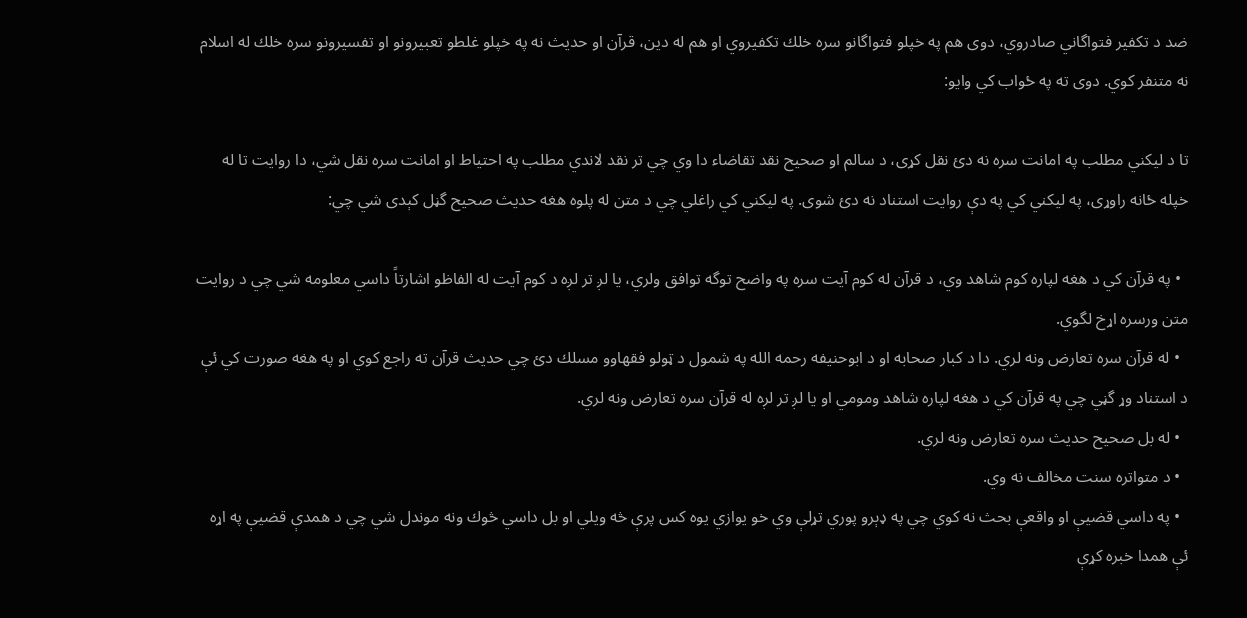ضد د تكفير فتواگاني صادروي، دوى هم په خپلو فتواگانو سره خلك تكفيروي او هم له دين، قرآن او حديث نه په خپلو غلطو تعبيرونو او تفسيرونو سره خلك له اسلام نه متنفر كوي. دوى ته په ځواب كي وايو:

تا د ليكني مطلب په امانت سره نه دئ نقل كړى، د سالم او صحيح نقد تقاضاء دا وي چي تر نقد لاندي مطلب په احتياط او امانت سره نقل شي، دا روايت تا له خپله ځانه راوړى، په ليكني كي په دې روايت استناد نه دئ شوى. په ليكني كي راغلي چي د متن له پلوه هغه حديث صحيح گڼل كېدى شي چي:

  • په قرآن كي د هغه لپاره كوم شاهد وي، د قرآن له كوم آيت سره په واضح توگه توافق ولري، يا لږ تر لږہ د كوم آيت له الفاظو اشارتاً داسي معلومه شي چي د روايت متن ورسره اړخ لگوي.
  • له قرآن سره تعارض ونه لري. دا د كبار صحابه او د ابوحنيفه رحمه الله په شمول د ټولو فقهاوو مسلك دئ چي حديث قرآن ته راجع كوي او په هغه صورت كي ئې د استناد وړ گڼي چي په قرآن كي د هغه لپاره شاهد ومومي او يا لږ تر لږہ له قرآن سره تعارض ونه لري.
  • له بل صحيح حديث سره تعارض ونه لري.
  • د متواتره سنت مخالف نه وي.
  • په داسي قضيې او واقعې بحث نه كوي چي په ډېرو پوري تړلې وي خو يوازي يوه كس پرې څه ويلي او بل داسي څوك ونه موندل شي چي د همدې قضيې په اړہ ئې همدا خبره كړې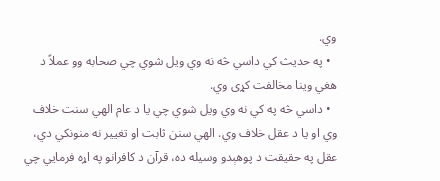وي.
  • په حديث كي داسي څه نه وي ويل شوي چي صحابه وو عملاً د هغي وينا مخالفت كړى وي.
  • داسي څه په كي نه وي ويل شوي چي يا د عام الهي سنت خلاف وي او يا د عقل خلاف وي. الهي سنن ثابت او تغيير نه منونكي دي، عقل په حقيقت د پوهېدو وسيله ده، قرآن د كافرانو په اړہ فرمايي چي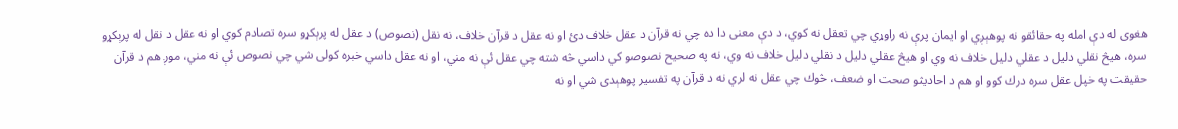هغوى له دې امله په حقائقو نه پوهېږي او ايمان پرې نه راوړي چي تعقل نه كوي، د دې معنى دا ده چي نه قرآن د عقل خلاف دئ او نه عقل د قرآن خلاف، نه نقل (نصوص) د عقل له پرېكړو سره تصادم كوي او نه عقل د نقل له پرېكړو سره، هيڅ نقلي دليل د عقلي دليل خلاف نه وي او هيڅ عقلي دليل د نقلي دليل خلاف نه وي، نه په صحيح نصوصو كي داسي څه شته چي عقل ئې نه مني، او نه عقل داسي خبره كولى شي چي نصوص ئې نه مني، موږ هم د قرآن حقيقت په خپل عقل سره درك كوو او هم د احاديثو صحت او ضعف، څوك چي عقل نه لري نه د قرآن په تفسير پوهېدى شي او نه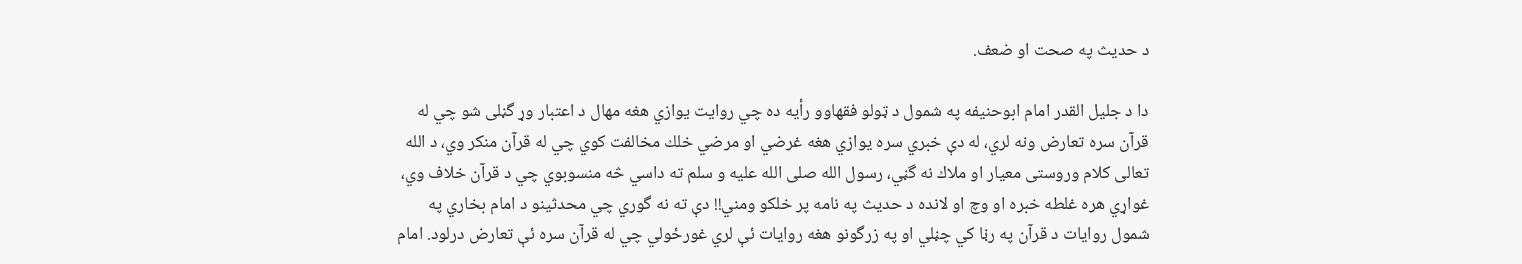د حديث په صحت او ضعف.

دا د جليل القدر امام ابوحنيفه په شمول د ټولو فقهاوو رأيه ده چي روايت يوازي هغه مهال د اعتبار وړ گڼلى شو چي له قرآن سره تعارض ونه لري، له دې خبري سره يوازي هغه غرضي او مرضي خلك مخالفت كوي چي له قرآن منكر وي، د الله تعالى كلام وروستى معيار او ملاك نه گڼي، رسول الله صلى الله عليه و سلم ته داسي څه منسوبوي چي د قرآن خلاف وي، غواړي هره غلطه خبره او وچ او لانده د حديث په نامه پر خلكو ومني!! دې ته نه گوري چي محدثينو د امام بخاري په شمول روايات د قرآن په رڼا كي چڼلي او په زرگونو هغه روايات ئې لري غورځولي چي له قرآن سره ئې تعارض درلود. امام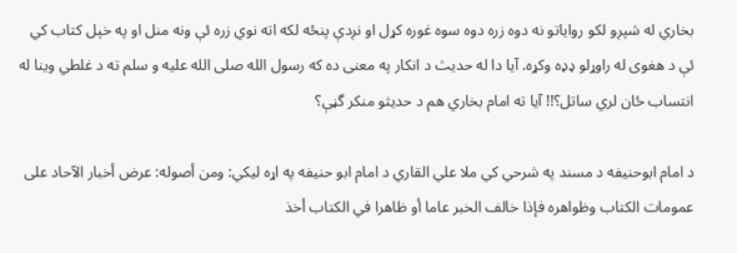بخاري له شپږو لكو رواياتو نه دوه زره دوه سوه غوره كړل او نږدې پنځه لكه اته نوي زره ئې ونه منل او په خپل كتاب كي ئې د هغوى له راوړلو ډډہ وكړہ. آيا دا له حديث د انكار په معنى ده كه رسول الله صلى الله عليه و سلم ته د غلطي وينا له انتساب ځان لري ساتل؟!! آيا ته امام بخاري هم د حديثو منكر گڼې؟

د امام ابوحنيفه د مسند په شرحي كي ملا علي القاري د امام ابو حنيفه په اړہ ليكي: ومن أصوله: عرض أخبار الآحاد على عمومات الكتاب وظواهره فإذا خالف الخبر عاما أو ظاهرا في الكتاب أخذ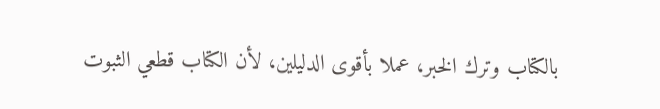بالكتاب وترك الخبر، عملا بأقوى الدليلين، لأن الكتاب قطعي الثبوت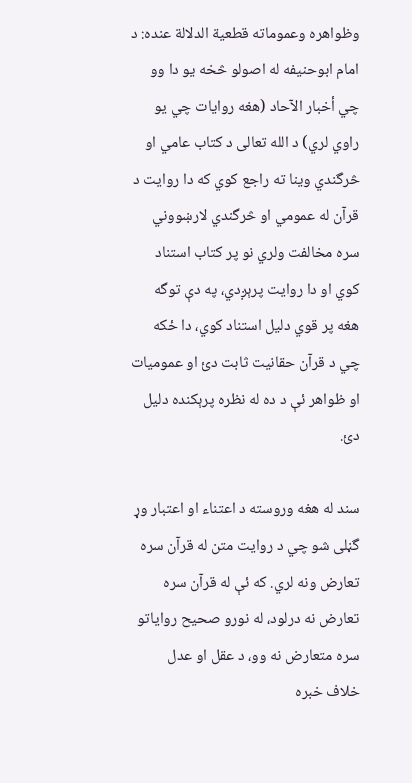وظواهره وعموماته قطعية الدلالة عنده: د امام ابوحنيفه له اصولو څخه يو دا وو چي أخبار الآحاد (هغه روايات چي يو راوي لري) د الله تعالى د كتاب عامي او څرگندي وينا ته راجع كوي كه دا روايت د قرآن له عمومي او څرگندي لارښووني سره مخالفت ولري نو پر كتاب استناد كوي او دا روايت پرېږدي، په دې توگه هغه پر قوي دليل استناد كوي، دا ځكه چي د قرآن حقانيت ثابت دئ او عموميات او ظواهر ئې د ده له نظره پرېكنده دليل دئ.

سند له هغه وروسته د اعتناء او اعتبار وړ گڼلى شو چي د روايت متن له قرآن سره تعارض ونه لري. كه ئې له قرآن سره تعارض نه درلود، له نورو صحيح رواياتو سره متعارض نه وو، د عقل او عدل خلاف خبره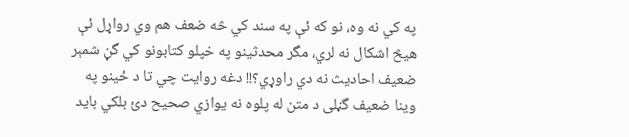په كي نه وه، نو كه ئې په سند كي څه ضعف هم وي رواړل ئې هيڅ اشكال نه لري، مگر محدثينو په خپلو كتابونو كي گڼ شمېر ضعيف احاديث نه دي راوړي؟!! دغه روايت چي تا د ځينو په وينا ضعيف گڼلى د متن له پلوه نه يوازي صحيح دئ بلكي بايد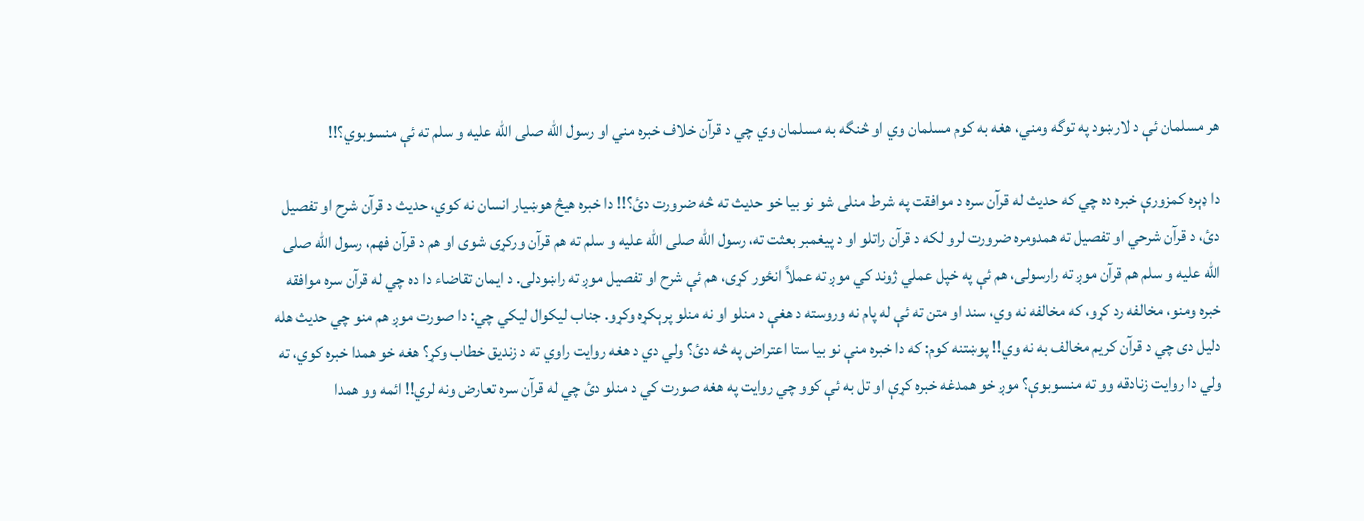هر مسلمان ئې د لارښود په توگه ومني، هغه به كوم مسلمان وي او څنگه به مسلمان وي چي د قرآن خلاف خبره مني او رسول الله صلى الله عليه و سلم ته ئې منسوبوي؟!!

دا ډېره كمزورې خبره ده چي كه حديث له قرآن سره د موافقت په شرط منلى شو نو بيا خو حديث ته څه ضرورت دئ؟!! دا خبره هيڅ هوښيار انسان نه كوي، حديث د قرآن شرح او تفصيل دئ، د قرآن شرحي او تفصيل ته همدومره ضرورت لرو لكه د قرآن راتلو او د پيغمبر بعثت ته، رسول الله صلى الله عليه و سلم ته هم قرآن وركړى شوى او هم د قرآن فهم، رسول الله صلى الله عليه و سلم هم قرآن موږ ته رارسولى، هم ئې په خپل عملي ژوند كي موږ ته عملاً انځور كړى، هم ئې شرح او تفصيل موږ ته راښودلى. د ايمان تقاضاء دا ده چي له قرآن سره موافقه خبره ومنو، مخالفه رد كړو، كه مخالفه نه وي، سند او متن ته ئې له پام نه وروسته د هغې د منلو او نه منلو پرېكړہ وكړو. جناب ليكوال ليكي چي: دا صورت موږ هم منو چي حديث هله دليل دى چي د قرآن كريم مخالف به نه وي!! پوښتنه كوم: كه دا خبره منې نو بيا ستا اعتراض په څه دئ؟ ولي دي د هغه روايت راوي ته د زنديق خطاب وكړ؟ هغه خو همدا خبره كوي، ته ولي دا روايت زنادقه وو ته منسوبوې؟ موږ خو همدغه خبره كړې او تل به ئې كوو چي روايت په هغه صورت كي د منلو دئ چي له قرآن سره تعارض ونه لري!! ائمه وو همدا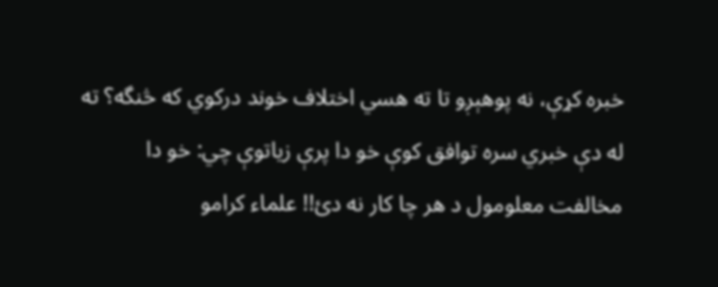خبره كړې، نه پوهېږو تا ته هسي اختلاف خوند دركوي كه څنگه؟ ته له دې خبري سره توافق كوې خو دا پرې زياتوې چي: خو دا مخالفت معلومول د هر چا كار نه دئ!! علماء كرامو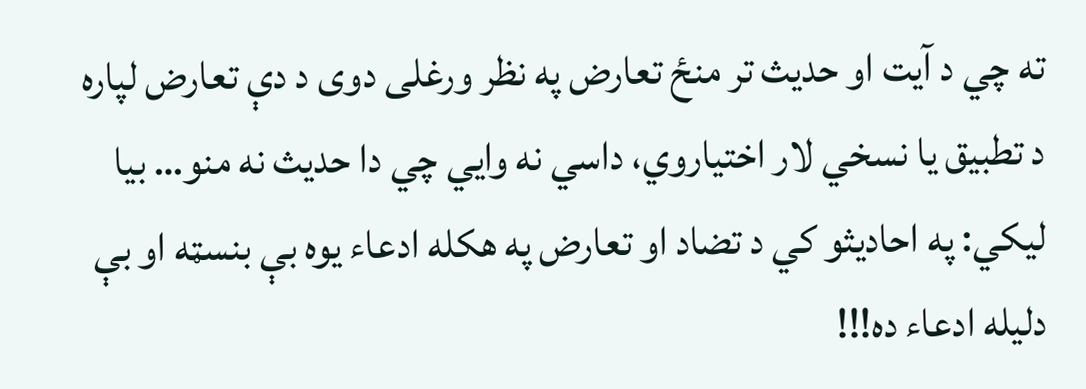ته چي د آيت او حديث تر منځ تعارض په نظر ورغلى دوى د دې تعارض لپاره د تطبيق يا نسخي لار اختياروي، داسي نه وايي چي دا حديث نه منو… بيا ليكي: په احاديثو كي د تضاد او تعارض په هكله ادعاء يوه بې بنسټه او بې دليله ادعاء ده!!!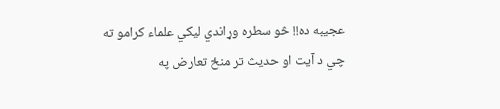عجيبه ده!! څو سطره وړاندي ليكي علماء كرامو ته چي د آيت او حديث تر منځ تعارض په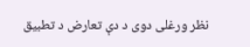نظر ورغلى دوى د دې تعارض د تطبيق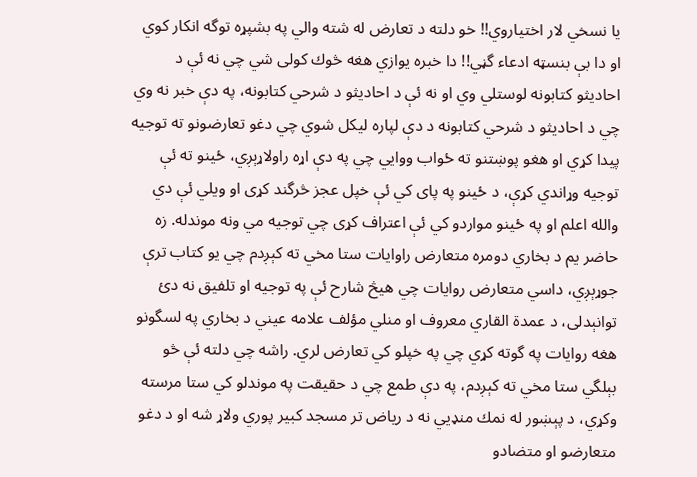يا نسخي لار اختياروي!! خو دلته د تعارض له شته والي په بشپړہ توگه انكار كوي او دا بې بنسټه ادعاء گڼي!! دا خبره يوازي هغه څوك كولى شي چي نه ئې د احاديثو كتابونه لوستلي وي او نه ئې د احاديثو د شرحي كتابونه، په دې خبر نه وي چي د احاديثو د شرحي كتابونه د دې لپاره ليكل شوي چي دغو تعارضونو ته توجيه پيدا كړي او هغو پوښتنو ته ځواب ووايي چي په دې اړہ راولاړېږي، ځينو ته ئې توجيه وړاندي كړې، د ځينو په پاى كي ئې خپل عجز څرگند كړى او ويلي ئې دي والله اعلم او په ځينو مواردو كي ئې اعتراف كړى چي توجيه مي ونه موندله. زه حاضر يم د بخاري دومره متعارض راوايات ستا مخي ته كېږدم چي يو كتاب ترې جوړېږي، داسي متعارض روايات چي هيڅ شارح ئې په توجيه او تلفيق نه دئ توانېدلى، د عمدة القاري معروف او منلي مؤلف علامه عيني د بخاري په لسگونو هغه روايات په گوته كړي چي په خپلو كي تعارض لري. راشه چي دلته ئې څو بېلگي ستا مخي ته كېږدم، په دې طمع چي د حقيقت په موندلو كي ستا مرسته وكړي، د پېښور له نمك منډيي نه د رياض تر مسجد كبير پوري ولاړ شه او د دغو متعارضو او متضادو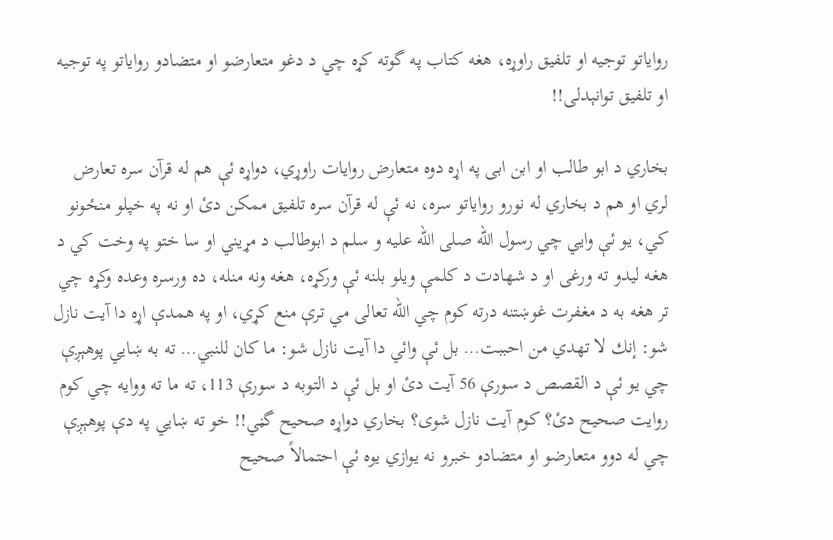رواياتو توجيه او تلفيق راوړہ، هغه كتاب په گوته كړہ چي د دغو متعارضو او متضادو رواياتو په توجيه او تلفيق توانېدلى!!

بخاري د ابو طالب او ابن ابى په اړہ دوه متعارض روايات راوړي، دواړہ ئې هم له قرآن سره تعارض لري او هم د بخاري له نورو رواياتو سره، نه ئې له قرآن سره تلفيق ممكن دئ او نه په خپلو منځونو كي، يو ئې وايي چي رسول الله صلى الله عليه و سلم د ابوطالب د مړيني او سا ختو په وخت كي د هغه ليدو ته ورغى او د شهادت د كلمې ويلو بلنه ئې وركړہ، هغه ونه منله، ده ورسره وعده وكړہ چي تر هغه به د مغفرت غوښتنه درته كوم چي الله تعالى مي ترې منع كړي، او په همدې اړہ دا آيت نازل شو: إنك لا تهدي من احببت… بل ئې وائي دا آيت نازل شو: ما كان للنبي… ته به ښايي پوهېږې چي يو ئې د القصص د سورې 56 آيت دئ او بل ئې د التوبه د سورې 113، ته ما ته ووايه چي كوم روايت صحيح دئ؟ كوم آيت نازل شوى؟ بخاري دواړہ صحيح گڼي!! خو ته ښايي په دې پوهېږې چي له دوو متعارضو او متضادو خبرو نه يوازي يوه ئې احتمالاً صحيح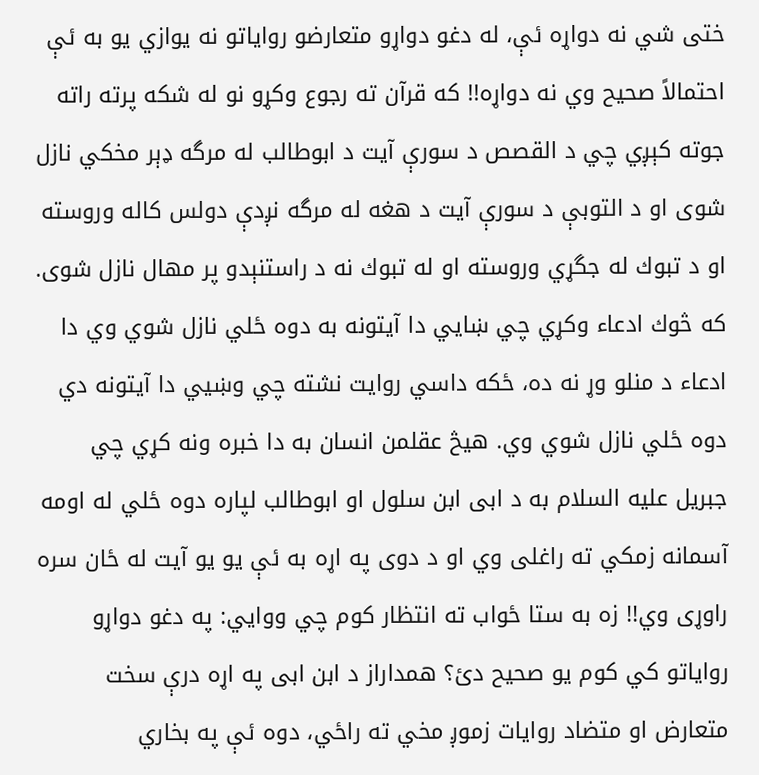ختى شي نه دواړہ ئې، له دغو دواړو متعارضو رواياتو نه يوازي يو به ئې احتمالاً صحيح وي نه دواړہ!! كه قرآن ته رجوع وكړو نو له شكه پرته راته جوته كېږي چي د القصص د سورې آيت د ابوطالب له مرگه ډېر مخكي نازل شوى او د التوبې د سورې آيت د هغه له مرگه نږدې دولس كاله وروسته او د تبوك له جگړي وروسته او له تبوك نه د راستنېدو پر مهال نازل شوى. كه څوك ادعاء وكړي چي ښايي دا آيتونه به دوه ځلي نازل شوي وي دا ادعاء د منلو وړ نه ده، ځكه داسي روايت نشته چي وښيي دا آيتونه دي دوه ځلي نازل شوي وي. هيڅ عقلمن انسان به دا خبره ونه كړي چي جبريل عليه السلام به د ابى ابن سلول او ابوطالب لپاره دوه ځلي له اومه آسمانه زمكي ته راغلى وي او د دوى په اړہ به ئې يو يو آيت له ځان سره راوړى وي!! زه به ستا ځواب ته انتظار كوم چي ووايي: په دغو دواړو رواياتو كي كوم يو صحيح دئ؟ همداراز د ابن ابى په اړہ درې سخت متعارض او متضاد روايات زموږ مخي ته راځي، دوه ئې په بخاري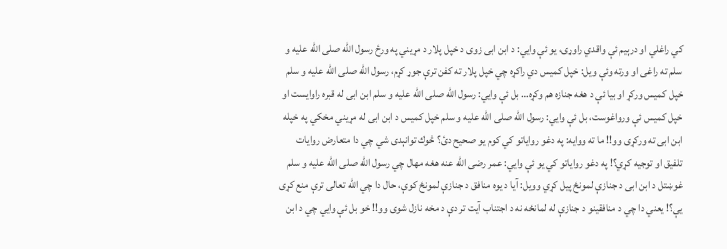كي راغلي او درېيم ئې واقدي راوړى، يو ئې وايي: د ابن ابى زوى د خپل پلار د مړيني په ورځ رسول الله صلى الله عليه و سلم ته راغى او ورته وئې ويل: خپل كميس دي راكړہ چي خپل پلار ته كفن ترې جوړ كړم، رسول الله صلى الله عليه و سلم خپل كميس وركړ او بيا ئې د هغه جنازه هم وكړہ… بل ئې وايي: رسول الله صلى الله عليه و سلم ابن ابى له قبره راوايست او خپل كميس ئې ورواغوست، بل ئې وايي: رسول الله صلى الله عليه و سلم خپل كميس د ابن ابى له مړيني مخكي په خپله ابن ابى ته وركړى وو!! ما ته ووايه: په دغو رواياتو كي كوم يو صحيح دئ؟ څوك توانېدى شي چي دا متعارض روايات تلفيق او توجيه كړي؟! په دغو رواياتو كي يو ئې وايي: عمر رضى الله عنه هغه مهال چي رسول الله صلى الله عليه و سلم غوښتل د ابن ابى د جنازې لمونځ پيل كړي وويل: آيا د يوه منافق د جنازې لمونځ كوې، حال دا چي الله تعالى ترې منع كړى يې؟! يعني دا چي د منافقينو د جنازې له لمانځه نه د اجتناب آيت تر دې د مخه نازل شوى وو!! خو بل ئې وايي چي د ابن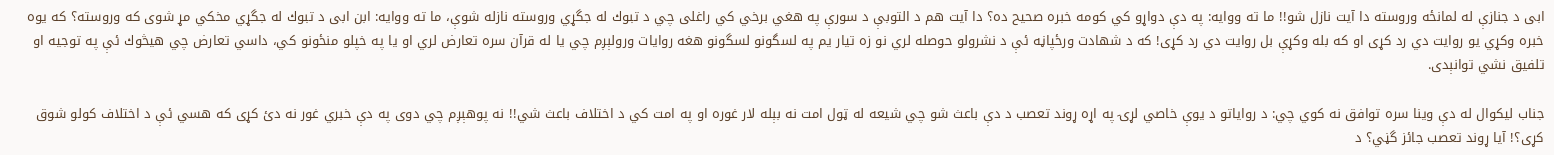ابى د جنازې له لمانځه وروسته دا آيت نازل شو!! ما ته ووايه: په دې دواړو كي كومه خبره صحيح ده؟ دا آيت هم د التوبې د سورې په هغي برخي كي راغلى چي د تبوك له جگړي وروسته نازله شوې، ما ته ووايه: ابن ابى د تبوك له جگړي مخكي مړ شوى كه وروسته؟ كه يوه خبره وكړي يو روايت دي رد كړى او كه بله وكړې بل روايت دي رد كړى! كه د شهادت ورځپاڼه ئې د نشرولو حوصله لري نو زه تيار يم په لسگونو لسگونو هغه روايات ورولېږم چي يا له قرآن سره تعارض لري او يا په خپلو منځونو كي، داسي تعارض چي هيڅوك ئې په توجيه او تلفيق نشي توانېدى.

جناب ليكوال له دې وينا سره توافق نه كوي چي: د رواياتو د يوې خاصي لړۍ په اړہ ړوند تعصب د دې باعث شو چي شيعه له ټول امت نه بېله لار غوره او په امت كي د اختلاف باعث شي!! نه پوهېږم چي دوى په دې خبري غور نه دئ كړى كه هسي ئې د اختلاف كولو شوق كړى؟! آيا ړوند تعصب جائز گڼي؟ د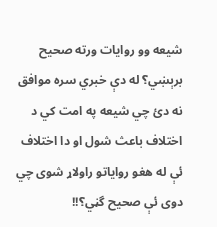شيعه وو روايات ورته صحيح برېښي؟ له دې خبري سره موافق نه دئ چي شيعه په امت كي د اختلاف باعث شول او دا اختلاف ئې له هغو رواياتو راولاړ شوى چي دوى ئې صحيح گڼي؟!!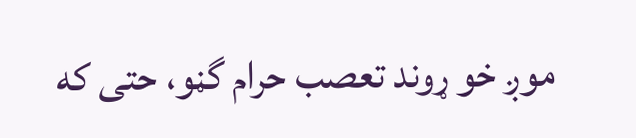موږ خو ړوند تعصب حرام گڼو، حتى كه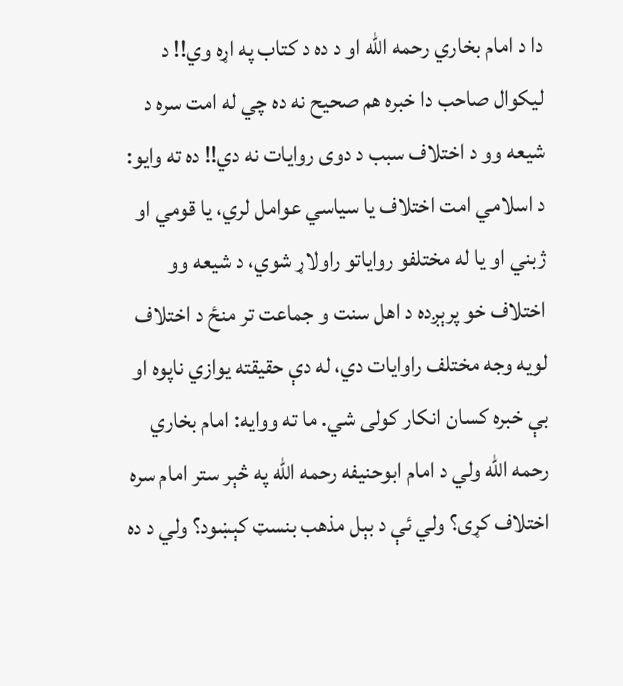دا د امام بخاري رحمه الله او د ده د كتاب په اړہ وي!! د ليكوال صاحب دا خبره هم صحيح نه ده چي له امت سره د شيعه وو د اختلاف سبب د دوى روايات نه دي!! ده ته وايو: د اسلامي امت اختلاف يا سياسي عوامل لري، يا قومي او ژبني او يا له مختلفو رواياتو راولاړ شوي، د شيعه وو اختلاف خو پرېږده د اهل سنت و جماعت تر منځ د اختلاف لويه وجه مختلف راوايات دي، له دې حقيقته يوازي ناپوه او بې خبره كسان انكار كولى شي. ما ته ووايه: امام بخاري رحمه الله ولي د امام ابوحنيفه رحمه الله په څېر ستر امام سره اختلاف كړى؟ ولي ئې د بېل مذهب بنسټ كېښود؟ ولي د ده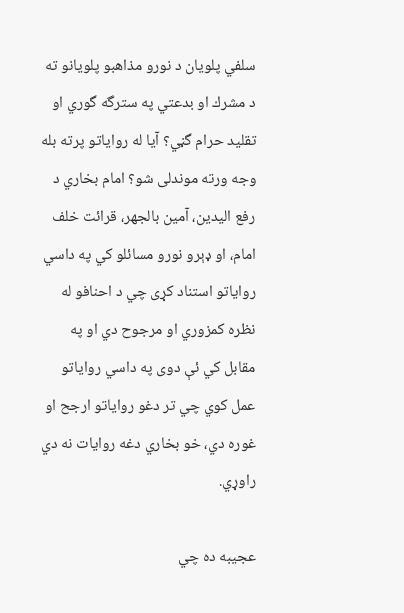سلفي پلويان د نورو مذاهبو پلويانو ته د مشرك او بدعتي په سترگه گوري او تقليد حرام گڼي؟ آيا له رواياتو پرته بله وجه ورته موندلى شو؟ امام بخاري د رفع اليدين، آمين بالجهر، قرائت خلف امام، او ډېرو نورو مسائلو كي په داسي رواياتو استناد كړى چي د احنافو له نظره كمزوري او مرجوح دي او په مقابل كي ئې دوى په داسي رواياتو عمل كوي چي تر دغو رواياتو ارجح او غوره دي، خو بخاري دغه روايات نه دي راوړي.

عجيبه ده چي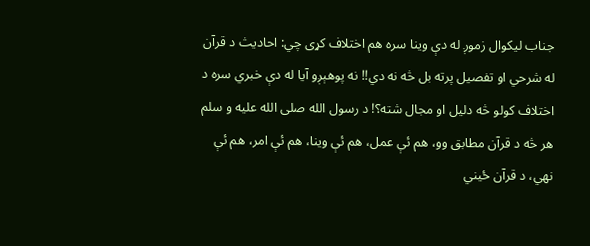جناب ليكوال زموږ له دې وينا سره هم اختلاف كړى چي: احاديث د قرآن له شرحي او تفصيل پرته بل څه نه دي!! نه پوهېږو آيا له دې خبري سره د اختلاف كولو څه دليل او مجال شته؟! د رسول الله صلى الله عليه و سلم هر څه د قرآن مطابق وو، هم ئې عمل، هم ئې وينا، هم ئې امر، هم ئې نهي، د قرآن ځيني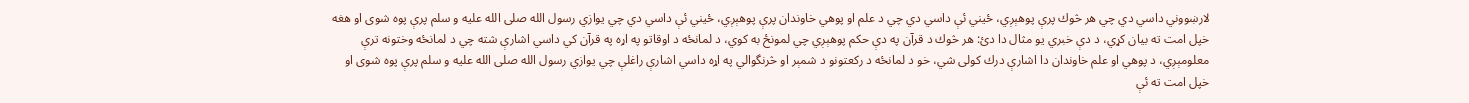لارښووني داسي دي چي هر څوك پرې پوهېږي، ځيني ئې داسي دي چي د علم او پوهي خاوندان پرې پوهېږي، ځيني ئې داسي دي چي يوازي رسول الله صلى الله عليه و سلم پرې پوه شوى او هغه خپل امت ته بيان كړي، د دې خبري يو مثال دا دئ: هر څوك د قرآن په دې حكم پوهېږي چي لمونځ به كوي، د لمانځه د اوقاتو په اړہ په قرآن كي داسي اشارې شته چي د لمانځه وختونه ترې معلومېږي، د پوهي او علم خاوندان دا اشارې درك كولى شي، خو د لمانځه د ركعتونو د شمېر او څرنگوالي په اړہ داسي اشارې راغلې چي يوازي رسول الله صلى الله عليه و سلم پرې پوه شوى او خپل امت ته ئې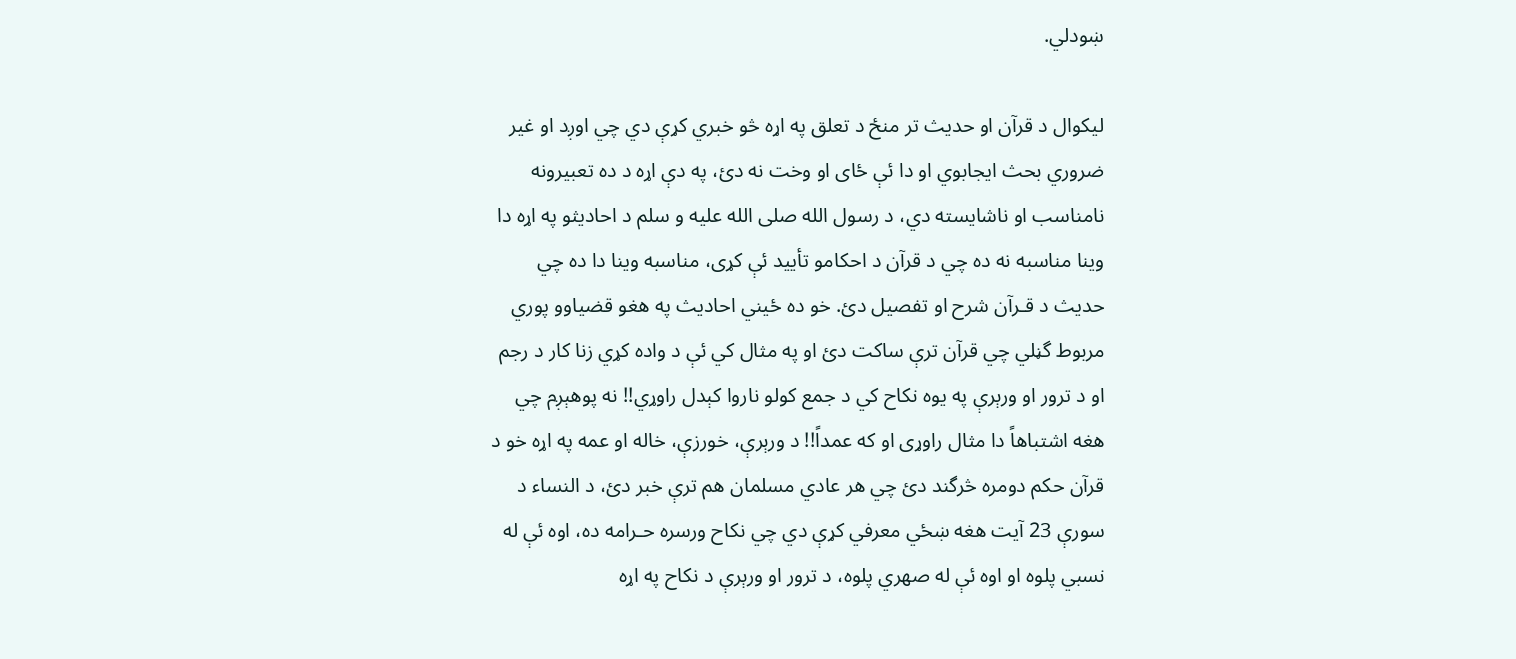ښودلي.

ليكوال د قرآن او حديث تر منځ د تعلق په اړہ څو خبري كړې دي چي اوږد او غير ضروري بحث ايجابوي او دا ئې ځاى او وخت نه دئ، په دې اړہ د ده تعبيرونه نامناسب او ناشايسته دي، د رسول الله صلى الله عليه و سلم د احاديثو په اړہ دا وينا مناسبه نه ده چي د قرآن د احكامو تأييد ئې كړى، مناسبه وينا دا ده چي حديث د قـرآن شرح او تفصيل دئ. خو ده ځيني احاديث په هغو قضياوو پوري مربوط گڼلي چي قرآن ترې ساكت دئ او په مثال كي ئې د واده كړي زنا كار د رجم او د ترور او ورېرې په يوه نكاح كي د جمع كولو ناروا كېدل راوړي!! نه پوهېږم چي هغه اشتباهاً دا مثال راوړى او كه عمداً!! د ورېرې، خورزې، خاله او عمه په اړہ خو د قرآن حكم دومره څرگند دئ چي هر عادي مسلمان هم ترې خبر دئ، د النساء د سورې 23 آيت هغه ښځي معرفي كړې دي چي نكاح ورسره حـرامه ده، اوه ئې له نسبي پلوه او اوه ئې له صهري پلوه، د ترور او ورېرې د نكاح په اړہ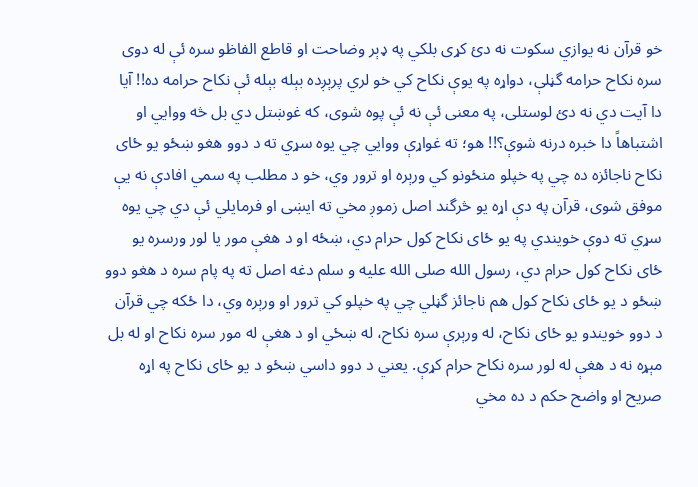خو قرآن نه يوازي سكوت نه دئ كړى بلكي په ډېر وضاحت او قاطع الفاظو سره ئې له دوى سره نكاح حرامه گڼلې، دواړہ په يوې نكاح كي خو لري پرېږده بېله بېله ئې نكاح حرامه ده!! آيا دا آيت دي نه دئ لوستلى، په معنى ئې نه ئې پوه شوى، كه غوښتل دي بل څه ووايي او اشتباهاً دا خبره درنه شوې؟!! هو؛ ته غواړې ووايي چي يوه سړي ته د دوو هغو ښځو يو ځاى نكاح ناجائزه ده چي په خپلو منځونو كي ورېره او ترور وي، خو د مطلب په سمي افادې نه يې موفق شوى، قرآن په دې اړہ يو څرگند اصل زموږ مخي ته ايښى او فرمايلي ئې دي چي يوه سړي ته دوې خويندي په يو ځاى نكاح كول حرام دي، ښځه او د هغې مور يا لور ورسره يو ځاى نكاح كول حرام دي، رسول الله صلى الله عليه و سلم دغه اصل ته په پام سره د هغو دوو ښځو د يو ځاى نكاح كول هم ناجائز گڼلي چي په خپلو كي ترور او ورېره وي، دا ځكه چي قرآن د دوو خويندو يو ځاى نكاح، له ورېرې سره نكاح، له ښځي او د هغې له مور سره نكاح او له بل مېړہ نه د هغې له لور سره نكاح حرام كړې. يعني د دوو داسي ښځو د يو ځاى نكاح په اړہ صريح او واضح حكم د ده مخي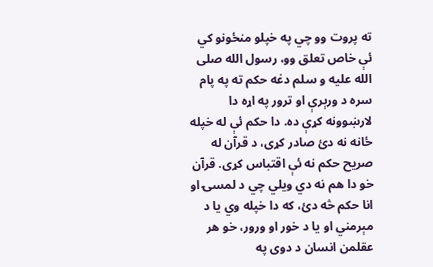ته پروت وو چي په خپلو منځونو كي ئې خاص تعلق وو، رسول الله صلى الله عليه و سلم دغه حكم ته په پام سره د ورېرې او ترور په اړہ دا لارښوونه كړې ده. دا حكم ئې له خپله ځانه نه دئ صادر كړى، د قرآن له صريح حكم نه ئې اقتباس كړى. قرآن خو دا هم نه دي ويلي چي د لمسۍ او انا حكم څه دئ، كه دا خپله وي يا د مېرمني او يا د خور او ورور، خو هر عقلمن انسان د دوى په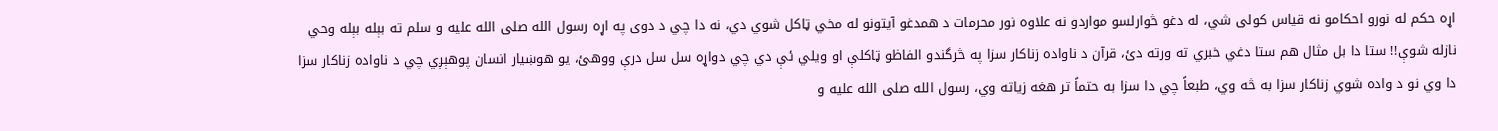اړہ حكم له نورو احكامو نه قياس كولى شي، له دغو څوارلسو مواردو نه علاوه نور محرمات د همدغو آيتونو له مخي ټاكل شوي دي، نه دا چي د دوى په اړہ رسول الله صلى الله عليه و سلم ته بېله بېله وحي نازله شوې!! ستا دا بل مثال هم ستا دغي خبري ته ورته دئ، قرآن د ناواده زناكار سزا په څرگندو الفاظو ټاكلې او ويلي ئې دي چي دواړہ سل سل درې ووهئ، يو هوښيار انسان پوهېږي چي د ناواده زناكار سزا دا وي نو د واده شوي زناكار سزا به څه وي، طبعاً چي دا سزا به حتماً تر هغه زياته وي، رسول الله صلى الله عليه و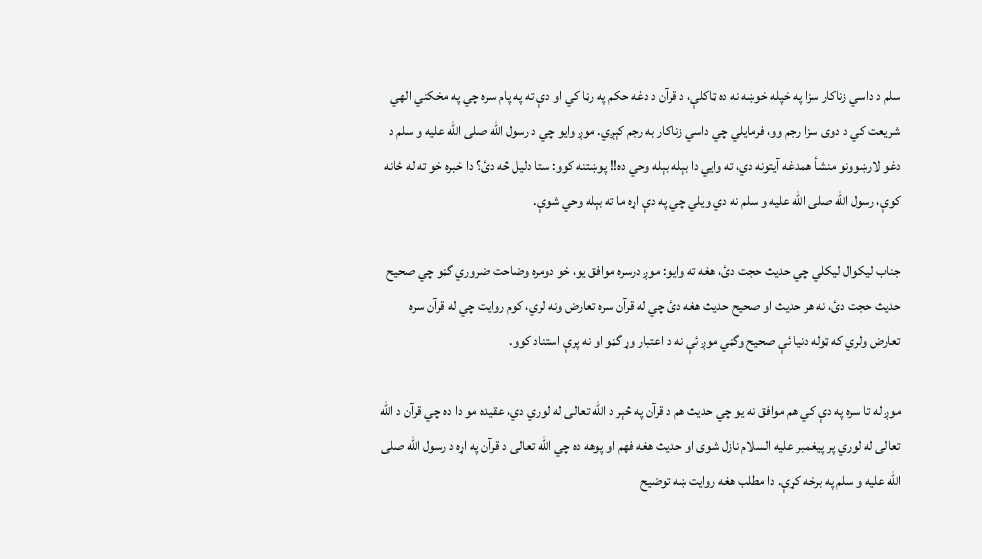سلم د داسي زناكار سزا په خپله خوښه نه ده ټاكلې، د قرآن د دغه حكم په رڼا كي او دې ته په پام سره چي په مخكني الهي شريعت كي د دوى سزا رجم وو، فرمايلي چي داسي زناكار به رجم كېږي. موږ وايو چي د رسول الله صلى الله عليه و سلم د دغو لارښوونو منشأ همدغه آيتونه دي، ته وايي دا بېله بېله وحي ده!! پوښتنه كوو: ستا دليل څه دئ؟ دا خبره خو ته له ځانه كوې، رسول الله صلى الله عليه و سلم نه دي ويلي چي په دې اړہ ما ته بېله وحي شوې.

جناب ليكوال ليكلي چي حديث حجت دئ، هغه ته وايو: موږ درسره موافق يو، خو دومره وضاحت ضروري گڼو چي صحيح حديث حجت دئ، نه هر حديث او صحيح حديث هغه دئ چي له قرآن سره تعارض ونه لري، كوم روايت چي له قرآن سره تعارض ولري كه ټوله دنيا ئې صحيح وگڼي موږ ئې نه د اعتبار وړ گڼو او نه پرې استناد كوو.

موږ له تا سره په دې كي هم موافق نه يو چي حديث هم د قرآن په څېر د الله تعالى له لوري دي، عقيده مو دا ده چي قرآن د الله تعالى له لوري پر پيغمبر عليه السلام نازل شوى او حديث هغه فهم او پوهه ده چي الله تعالى د قرآن په اړہ د رسول الله صلى الله عليه و سلم په برخه كړې. دا مطلب هغه روايت ښه توضيح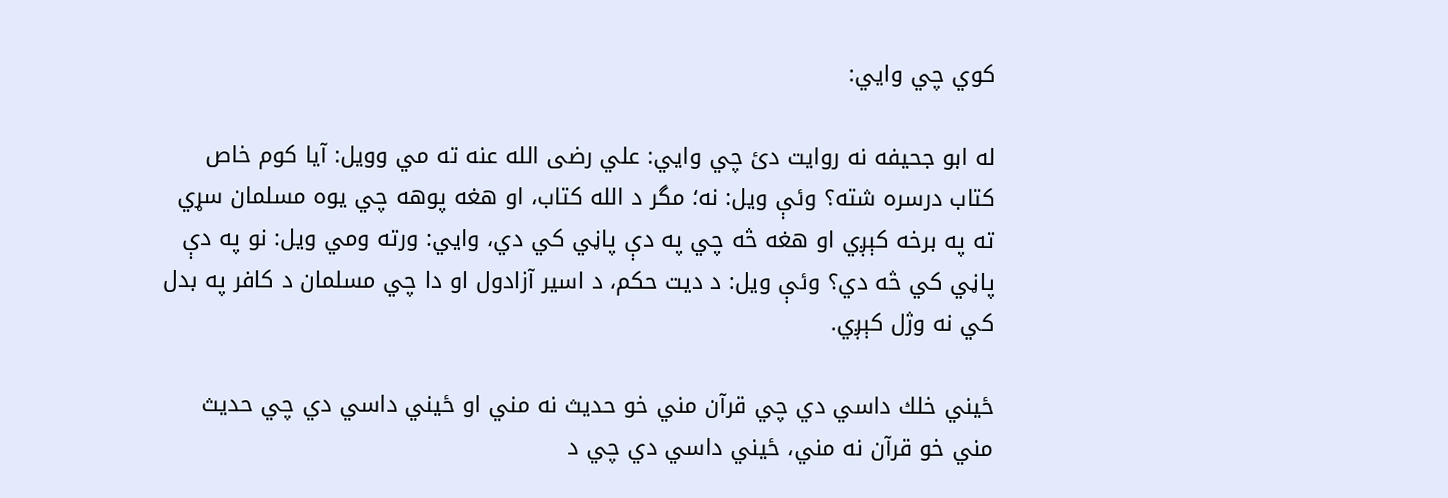كوي چي وايي:

له ابو جحيفه نه روايت دئ چي وايي: علي رضى الله عنه ته مي وويل: آيا كوم خاص كتاب درسره شته؟ وئې ويل: نه؛ مگر د الله كتاب، او هغه پوهه چي يوه مسلمان سړي ته په برخه كېږي او هغه څه چي په دې پاڼي كي دي، وايي: ورته ومي ويل: نو په دې پاڼي كي څه دي؟ وئې ويل: د ديت حكم، د اسير آزادول او دا چي مسلمان د كافر په بدل كي نه وژل كېږي.

ځيني خلك داسي دي چي قرآن مني خو حديث نه مني او ځيني داسي دي چي حديث مني خو قرآن نه مني، ځيني داسي دي چي د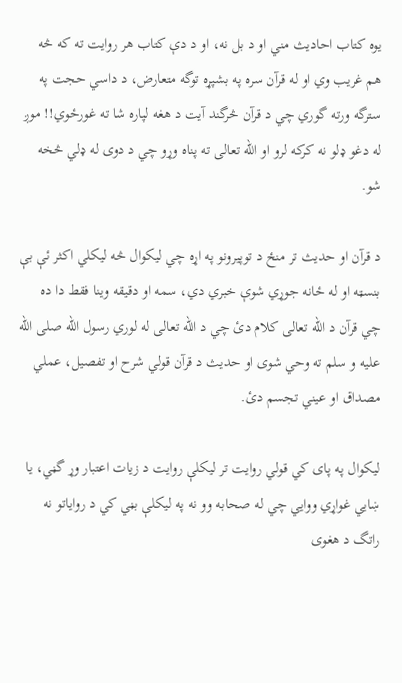يوه كتاب احاديث مني او د بل نه، او د دې كتاب هر روايت ته كه څه هم غريب وي او له قرآن سره په بشپړہ توگه متعارض، د داسي حجت په سترگه ورته گوري چي د قرآن څرگند آيت د هغه لپاره شا ته غورځوي!! موږ له دغو ډلو نه كركه لرو او الله تعالى ته پناه وړو چي د دوى له ډلي څخه شو.

د قرآن او حديث تر منځ د توپيرونو په اړہ چي ليكوال څه ليكلي اكثر ئې بې بنسټه او له ځانه جوړي شوې خبري دي، سمه او دقيقه وينا فقط دا ده چي قرآن د الله تعالى كلام دئ چي د الله تعالى له لوري رسول الله صلى الله عليه و سلم ته وحي شوى او حديث د قرآن قولي شرح او تفصيل، عملي مصداق او عيني تجسم دئ.

ليكوال په پاى كي قولي روايت تر ليكلې روايت د زيات اعتبار وړ گڼي، يا ښايي غواړي ووايي چي له صحابه وو نه په ليكلې بڼي كي د رواياتو نه راتگ د هغوى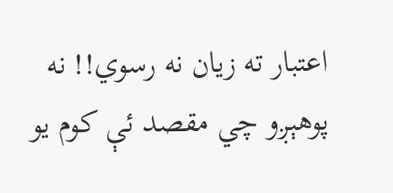اعتبار ته زيان نه رسوي!! نه پوهېږو چي مقصد ئې كوم يو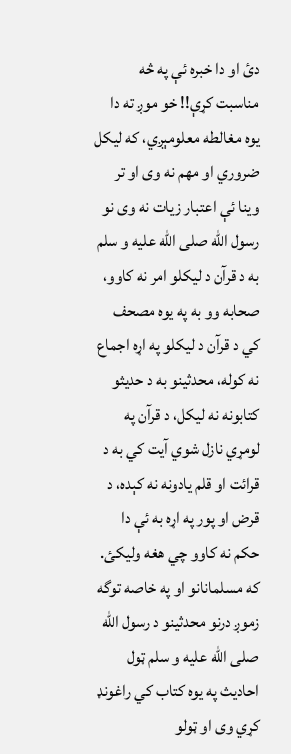دئ او دا خبره ئې په څه مناسبت كړې!! خو موږ ته دا يوه مغالطه معلومېږي، كه ليكل ضروري او مهم نه وى او تر وينا ئې اعتبار زيات نه وى نو رسول الله صلى الله عليه و سلم به د قرآن د ليكلو امر نه كاوو، صحابه وو به په يوه مصحف كي د قرآن د ليكلو په اړہ اجماع نه كوله، محدثينو به د حديثو كتابونه نه ليكل، د قرآن په لومړي نازل شوي آيت كي به د قرائت او قلم يادونه نه كېده، د قرض او پور په اړہ به ئې دا حكم نه كاوو چي هغه وليكئ. كه مسلمانانو او په خاصه توگه زموږ درنو محدثينو د رسول الله صلى الله عليه و سلم ټول احاديث په يوه كتاب كي راغونډ كړي وى او ټولو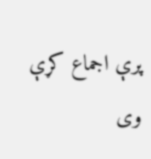پرې اجماع كړې وى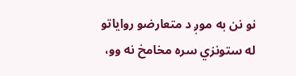نو نن به موږ د متعارضو رواياتو له ستونزي سره مخامخ نه وو،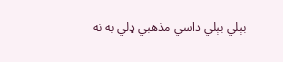بېلي بېلي داسي مذهبي ډلي به نه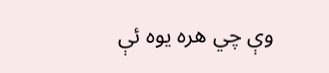وې چي هره يوه ئې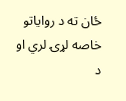ځان ته د رواياتو خاصه لړۍ لري او د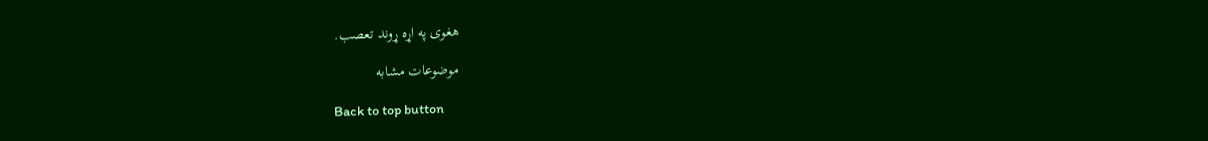هغوى په اړہ ړوند تعصب.

موضوعات مشابه

Back to top button